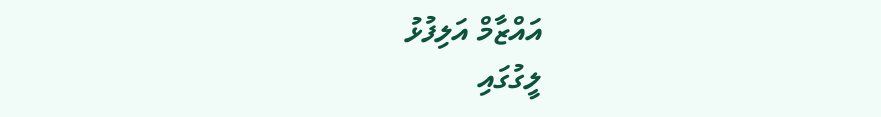އައްޒާމް އަލިފުޅު
ލީގުގައި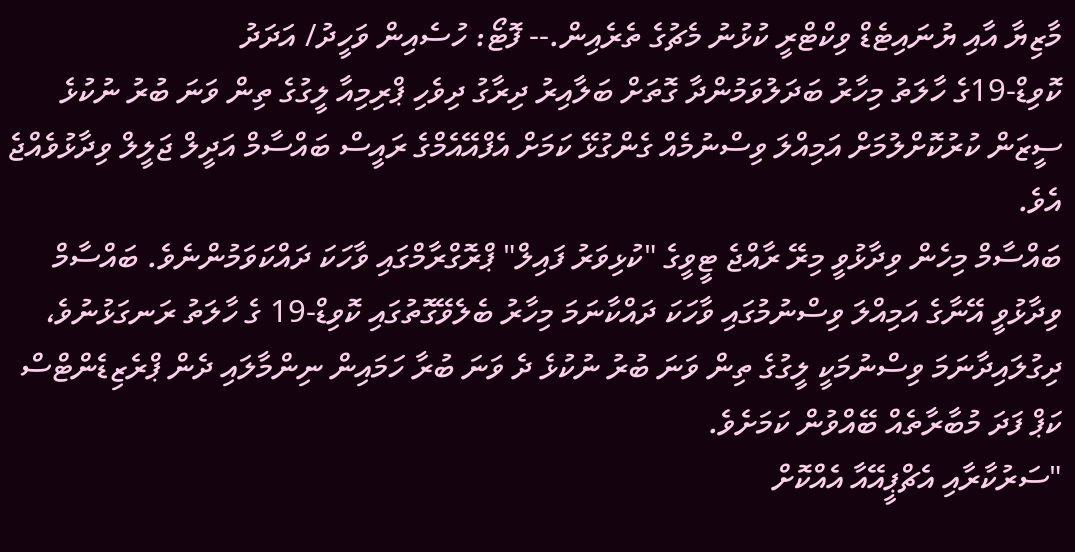މާޒިޔާ އާއި ޔުނައިޓެޑް ވިކްޓްރީ ކުޅުނު މެޗުގެ ތެރެއިން.-- ފޮޓޯ: ހުސެއިން ވަހީދު/ އަދަދު
ކޮވިޑް-19ގެ ހާލަތު މިހާރު ބަދަލުވަމުންދާ ގޮތަށް ބަލާއިރު ދިރާގު ދިވެހި ޕްރިމިއާ ލީގުގެ ތިން ވަނަ ބުރު ނުކުޅެ ސީޒަން ކުރުކޮށްލުމަށް އަމިއްލަ ވިސްނުމެއް ގެންގުޅޭ ކަމަށް އެފްއޭއެމްގެ ރައީސް ބައްސާމް އަދީލް ޖަލީލް ވިދާޅުވެއްޖެ އެވެ.
ބައްސާމް މިހެން ވިދާޅުވީ މިރޭ ރާއްޖެ ޓީވީގެ "ކުޅިވަރު ފައިލް" ޕްރޮގްރާމްގައި ވާހަކަ ދައްކަވަމުންނެވެ. ބައްސާމް ވިދާޅުވީ އޭނާގެ އަމިއްލަ ވިސްނުމުގައި ވާހަކަ ދައްކާނަމަ މިހާރު ބެލެވޭގޮތުގައި ކޮވިޑް-19 ގެ ހާލަތު ރަނގަޅުނުވެ، ދިގުލައިދާނަމަ ވިސްނުމަކީ ލީގުގެ ތިން ވަނަ ބުރު ނުކުޅެ ދެ ވަނަ ބުރާ ހަމައިން ނިންމާލައި ދެން ޕްރެޒިޑެންޓްސް ކަޕް ފަދަ މުބާރާތެއް ބޭއްވުން ކަމަށެވެ.
"ސަރުކާރާއި އެޗްޕީއޭއާ އެއްކޮށް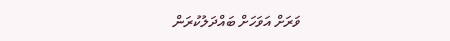ވަރަށް އަވަހަށް ބައްދަލުކުރަން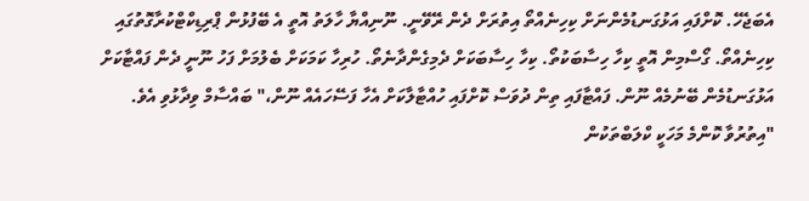އެބަޖެހޭ. ކޮށްފައި އަޅުގަނޑުމެންނަށް ކިހިނެއްތޯ އިތުރަށް ދެން ރޭވޭނީ. ނޫނިއްޔާ ހާލަތު އޮތީ އެ ބޭފުޅުން ޕްރިޑިކްޓްކުރާގޮތުގައި ކިހިނެއްތޯ. ގޯސްމިން އޮތީ ކިހާ ހިސާބަކުތޯ. ކިހާ ހިސާބަކަށް ދެމިގެންދާނެތޯ. ހުރިހާ ކަމަކަށް ބެލުމަށް ފަހު ނޫނީ ދެން ފައްޓާކަށް އަޅުގަނޑުމެން ބޭނުމެއް ނޫން. ފައްޓާފައި ތިން ދުވަސް ކޮށްފައި ހުއްޓާލާކަށް އެހާ ފަސޭހައެއް ނޫން،" ބައްސާމް ވިދާޅުވި އެވެ.
"އިތުރުވާ ކޮންމެ މަހަކީ ކްލަބްތަކުން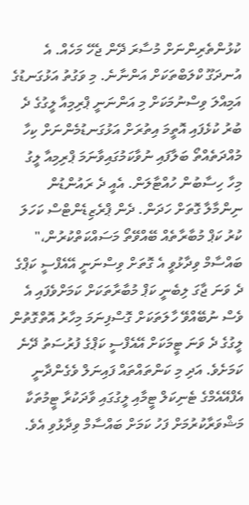ކުޅުންތެރިންނަށް މުސާރަ ދޭން ޖެހޭ މަހެއް. އެ އުނދަގޫ ކްލަބްތަކަށް އަންނާނެ. މި ވަގުތު އަޅުގަނޑުގެ އަމިއްލަ ވިސްނުމަކަށް މި އަންނަނީ ޕްރިމިއާ ލީގުގެ ދެ ބުރު ކުޅެފައި އޮތީމަ އިތުރަށް އަޅުގަނޑުމެންނަށް ކިހާ މުއްދަތެއްތޯ ބަލާފައި ނުވާކަމުގައިވާނަމަ ޕްރިމިއާ ލީގު މިހާ ހިސާބުން ހުއްޓާލަން. އެއީ ދެ ރައުންޑުން ނިންމާލާ ގޮތަށް ހަދަން. ދެން ޕްރެޒިޑެންޓްސް ކަހަލަ ކުރު ކަޕް މުބާރާތެއް ބޭއްވޭތޯ މަސައްކަތްކުރުން،"
ބައްސާމް ވިދާޅުވީ އެ ގޮތަށް ވިސްނަނީ އޭއެފްސީ ކަޕްގެ ދެ ވަނަ ޖާގަ ލިބެނީ ކަޕް މުބާރާތަކަށް ކަމަށްވެފައި އެ ވެސް ނުބޭއްވޭ ހާލަތަކަށް ގޮސްފިނަމަ މިހާރު އޮތްގޮތުން ލީގުގެ ދެ ވަނަ ޓީމަކަށް އޭއެފްސީ ކަޕްގެ ފުރުސަތު ދޭނެ ކަމަށެވެ. އަދި މި ކަންތައްތައް ފައިނަލް ވެގެންދާނީ އެފްއޭއެމްގެ ޓެނިކަލް ޓީމާއި ލީގުގައި ވާދަކުރާ ޓީމުތަކާ މަޝްވަރާކުރުމަށް ފަހު ކަމަށް ބައްސާމް ވިދާޅުވި އެވެ.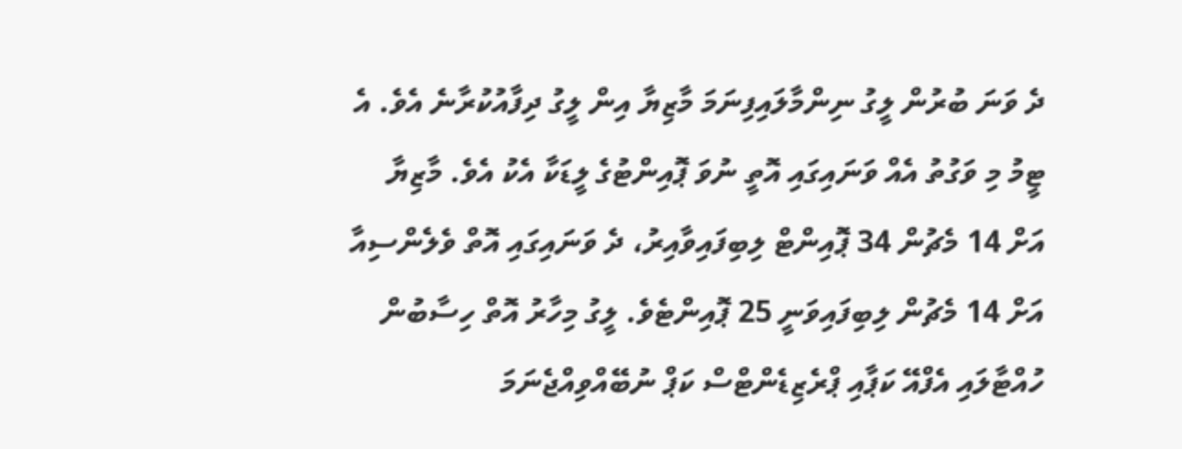ދެ ވަނަ ބުރުން ލީގު ނިންމާލައިފިނަމަ މާޒިޔާ އިން ލީގު ދިފާއުކުރާނެ އެވެ. އެ ޓީމު މި ވަގުތު އެއް ވަނައިގައި އޮތީ ނުވަ ޕޮއިންޓުގެ ލީޑަކާ އެކު އެވެ. މާޒިޔާ އަށް 14 މެޗުން 34 ޕޮއިންޓް ލިބިފައިވާއިރު، ދެ ވަނައިގައި އޮތް ވެލެންސިއާ އަށް 14 މެޗުން ލިބިފައިވަނީ 25 ޕޮއިންޓެވެ. ލީގު މިހާރު އޮތް ހިސާބުން ހުއްޓާލައި އެފްއޭ ކަޕާއި ޕްރެޒިޑެންޓްސް ކަޕް ނުބޭއްވިއްޖެނަމަ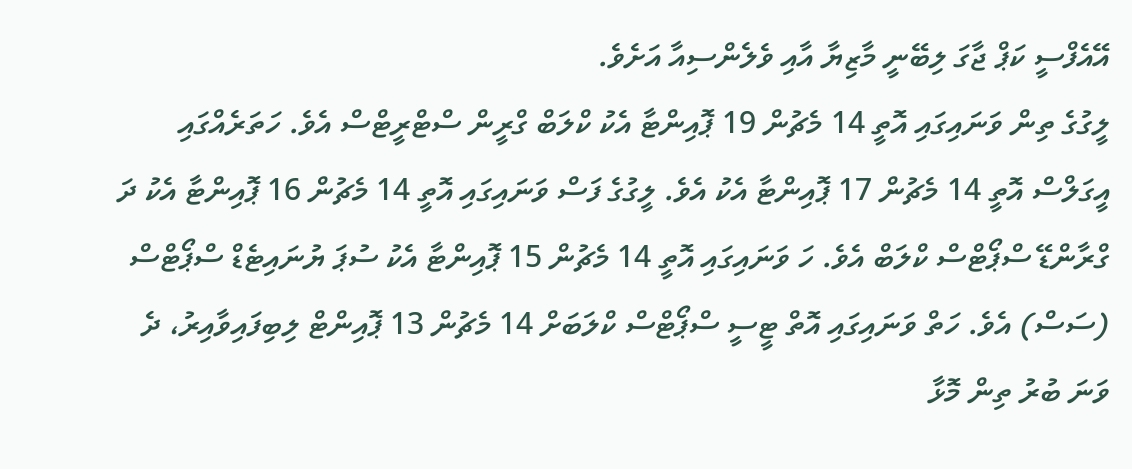އޭއެފްސީ ކަޕް ޖާގަ ލިބޭނީ މާޒިޔާ އާއި ވެލެންސިއާ އަށެވެ.
ލީގުގެ ތިން ވަނައިގައި އޮތީ 14 މެޗުން 19 ޕޮއިންޓާ އެކު ކްލަބް ގްރީން ސްޓްރީޓްސް އެވެ. ހަތަރެއްގައި އީގަލްސް އޮތީ 14 މެޗުން 17 ޕޮއިންޓާ އެކު އެވެ. ލީގުގެ ފަސް ވަނައިގައި އޮތީ 14 މެޗުން 16 ޕޮއިންޓާ އެކު ދަ ގްރާންޑޭ ސްޕޯޓްސް ކްލަބް އެވެ. ހަ ވަނައިގައި އޮތީ 14 މެޗުން 15 ޕޮއިންޓާ އެކު ސުޕަ ޔުނައިޓެޑް ސްޕޯޓްސް (ސަސް) އެވެ. ހަތް ވަނައިގައި އޮތް ޓީސީ ސްޕޯޓްސް ކްލަބަށް 14 މެޗުން 13 ޕޮއިންޓް ލިބިފައިވާއިރު، ދެ ވަނަ ބުރު ތިން މޮޅާ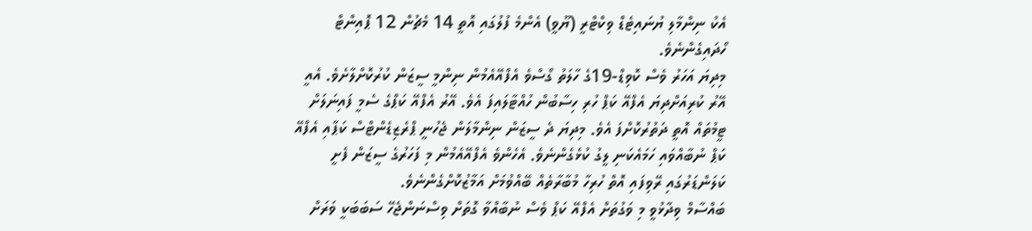އެކު ނިންމާލި ޔުނައިޓެޑް ވިކްޓްރީ (ޔޫވީ) އެންމެ ފުލުގައި އޮތީ 14 މެޗުން 12 ޕޮއިންޓް ހޯދައިގެންނެވެ.
މިދިޔަ އަހަރު ވެސް ކޮވިޑް-19ގެ ހާލަތު ގޯސްވެ އެފްއޭއެމުން ނިންމީ ސީޒަން ކުރުކޮށްލާށެވެ. އެއީ އޭރު ކުރިއަށްދިޔަ އެފްއޭ ކަޕް ހުރި ހިސާބުން ހުއްޓާލައިފަ އެވެ. އޭރު އެފްއޭ ކަޕްގެ ސެމީ ފައިނަލަށް ޓީމުތައް އޮތީ ދަތުރުކޮށްފަ އެވެ. މިދިޔަ ދެ ސީޒަން ނިންމާލަން ޖެހުނީ ޕްރެޒިޑެންޓްސް ކަޕާއި އެފްއޭ ކަޕް ނުބާއްވައި ހަމައެކަނި ލީގު ކުޅެގެންނެވެ. އެހެންވެ އެފްއޭއެމުން މި ފަހަރުގެ ސީޒަން ފެށީ ކަލަންޑަރުގައި ރޭވިފައި އޮތް ހުރިހާ މުބާރާތެއް ބޭއްވުމަށް އަމާޒުކޮށްގެންނެވެ.
ބައްސާމް ވިދާޅުވީ މި ވަގުތަށް އެފްއޭ ކަޕް ވެސް ނުބާއްވާ ގޮތަށް ވިސްނަންޖެހޭ ސަބަބަކީ ވަރަށް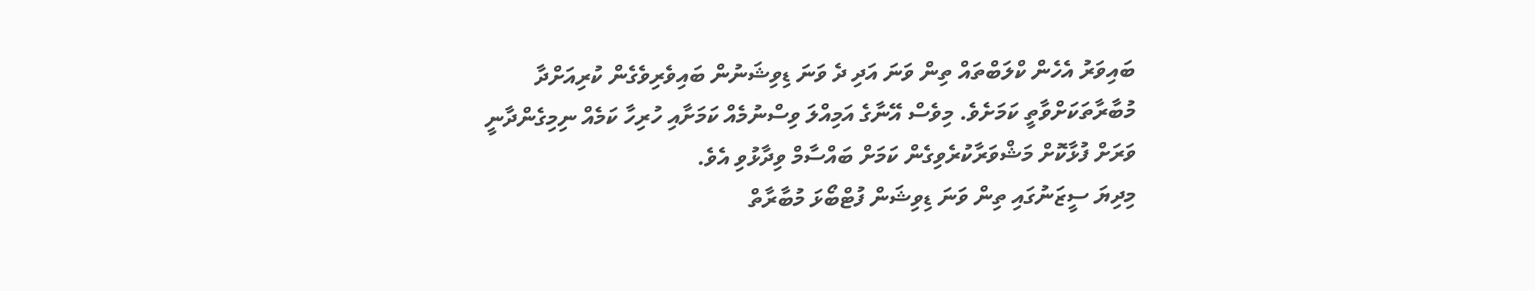ބައިވަރު އެހެން ކްލަބްތައް ތިން ވަނަ އަދި ދެ ވަނަ ޑިވިޝަނުން ބައިވެރިވެގެން ކުރިއަށްދާ މުބާރާތަކަށްވާތީ ކަމަށެވެ. މިވެސް އޭނާގެ އަމިއްލަ ވިސްނުމެއް ކަމަށާއި ހުރިހާ ކަމެއް ނިމިގެންދާނީ ވަރަށް ފުޅާކޮށް މަޝްވަރާކުރެވިގެން ކަމަށް ބައްސާމް ވިދާޅުވި އެވެ.
މިދިޔަ ސީޒަނުގައި ތިން ވަނަ ޑިވިޝަން ފުޓްބޯޅަ މުބާރާތް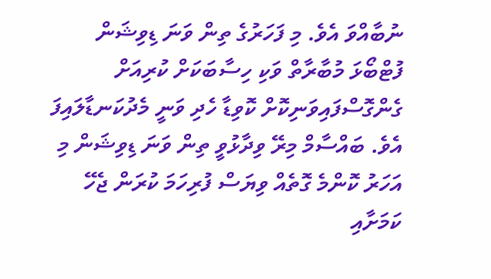ނުބާއްވަ އެވެ. މި ފަހަރުގެ ތިން ވަނަ ޑިވިޝަން ފުޓްބޯޅަ މުބާރާތް ވަކި ހިސާބަކަށް ކުރިއަށް ގެންގޮސްފައިވަނިކޮށް ކޮވިޑާ ހެދި ވަނީ މެދުކަނޑާލައިފަ އެވެ. ބައްސާމް މިރޭ ވިދާޅުވީ ތިން ވަނަ ޑިވިޝަން މި އަހަރު ކޮންމެ ގޮތެއް ވިޔަސް ފުރިހަމަ ކުރަން ޖެހޭ ކަމަށާއި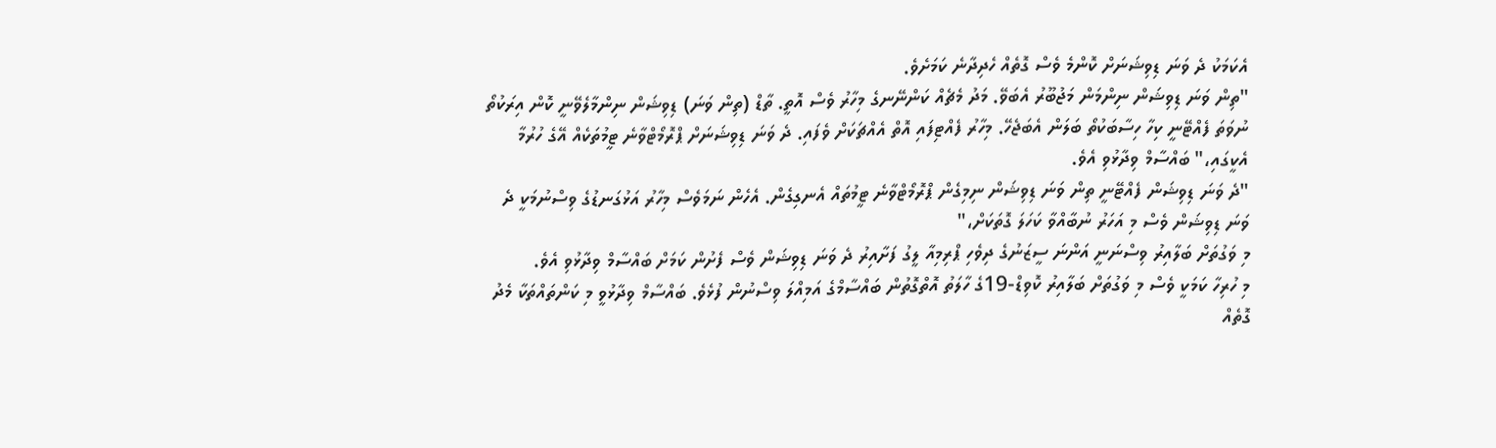އެކަމަކު ދެ ވަނަ ޑިވިޝަނަށް ކޮންމެ ވެސް ގޮތެއް ހެދިދާނެ ކަމަށެވެ.
"ތިން ވަނަ ޑިވިޝަން ނިންމަން މަޖުބޫރު އެބަވޭ. މަދު މެޗެއް ކަންނޭނގެ މިހާރު ވެސް އޮތީ. ތާޑް (ތިން ވަނަ) ޑިވިޝަން ނިންމާލެވޭނީ ކޮން އިރަކުތޯ ނުވަތަ ފެއްޓޭނީ ކިހާ ހިސާބަކުތޯ ބަލަން އެބަޖެހޭ. މިހާރު ފެއްޓިފައި އޮތް އެއްޗަކަށް ވެފައި. ދެ ވަނަ ޑިވިޝަނަށް ޕްރޮމޯޓްވާނެ ޓީމުތަކެއް އޭގެ ހުރުމާ އެކީގައި،" ބައްސާމް ވިދާޅުވި އެވެ.
"ދެ ވަނަ ޑިވިޝަން ފެއްޓޭނީ ތިން ވަނަ ޑިވިޝަން ނިމިގެން ޕްރޮމޯޓްވާނެ ޓީމުތައް އެނގިގެން. އެހެން ނަމަވެސް މިހާރު އަޅުގަނޑުގެ ވިސްނުމަކީ ދެ ވަނަ ޑިވިޝަން ވެސް މި އަހަރު ނުބާއްވާ ކަހަލަ ގޮތަކަށް،"
މި ވަގުތަށް ބަލާއިރު ވިސްނަނީ އަންނަ ސީޒަނުގެ ދިވެހި ޕްރިމިއާ ލީގު ފަށާއިރު ދެ ވަނަ ޑިވިޝަން ވެސް ފެށުން ކަމަށް ބައްސާމް ވިދާޅުވި އެވެ.
މި ހުރިހާ ކަމަކީ ވެސް މި ވަގުތަށް ބަލާއިރު ކޮވިޑް-19ގެ ހާލަތު އޮތްގޮތުން ބައްސާމްގެ އަމިއްލަ ވިސްނުން ފުޅެވެ. ބައްސާމް ވިދާޅުވީ މި ކަންތައްތަކާ މެދު ގޮތެއް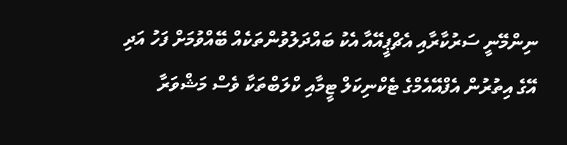ނިންމޭނީ ސަރުކާރާއި އެޗްޕީއޭއާ އެކު ބައްދަލުވުންތަކެއް ބޭއްވުމަށް ފަހު އަދި އޭގެ އިތުރުން އެފްއޭއެމްގެ ޓެކްނިކަލް ޓީމާއި ކްލަބްތަކާ ވެސް މަޝްވަރާ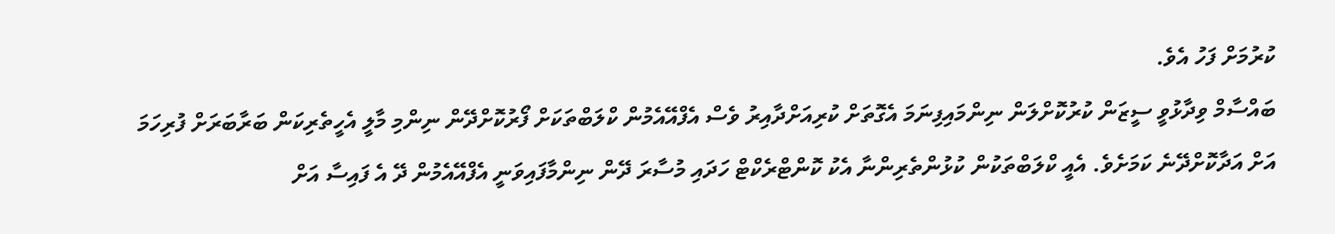ކުރުމަށް ފަހު އެވެ.
ބައްސާމް ވިދާޅުވީ ސީޒަން ކުރުކޮށްލަން ނިންމައިފިނަމަ އެގޮތަށް ކުރިއަށްދާއިރު ވެސް އެފްއޭއެމުން ކްލަބްތަކަށް ފޯރުކޮށްދޭން ނިންމި މާލީ އެހީތެރިކަން ބަރާބަރަށް ފުރިހަމަ އަށް އަދާކޮށްދޭނެ ކަމަށެވެ. އެއީ ކްލަބްތަކުން ކުޅުންތެރިންނާ އެކު ކޮންޓްރެކްޓް ހަދައި މުސާރަ ދޭން ނިންމާފައިވަނީ އެފްއޭއެމުން ދޭ އެ ފައިސާ އަށް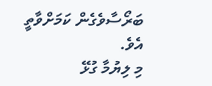ބަރޯސާވެގެން ކަމަށްވާތީ އެވެ.
މި ލިޔުމާ ގުޅޭ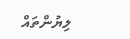ލިޔުންތައް